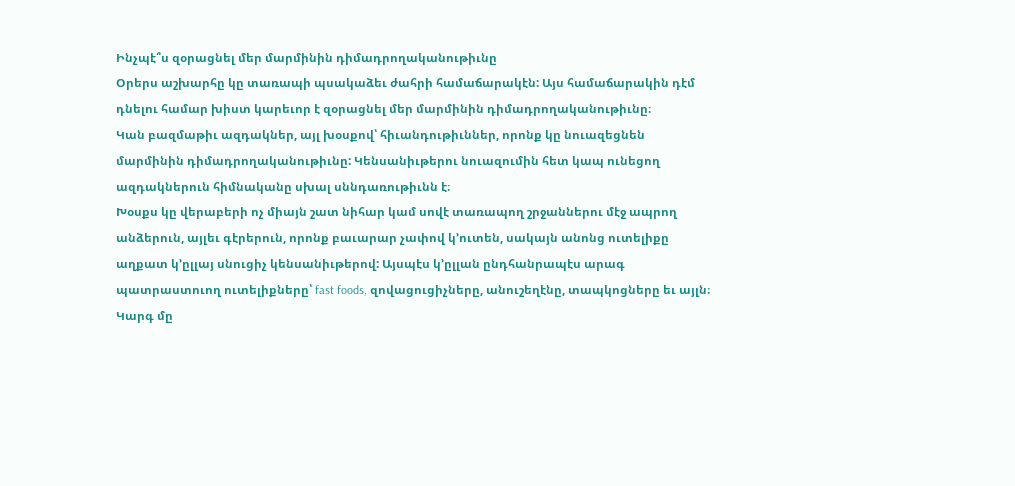Ինչպէ՞ս զօրացնել մեր մարմինին դիմադրողականութիւնը
Օրերս աշխարհը կը տառապի պսակաձեւ ժահրի համաճարակէն: Այս համաճարակին դէմ դնելու համար խիստ կարեւոր է զօրացնել մեր մարմինին դիմադրողականութիւնը։
Կան բազմաթիւ ազդակներ, այլ խօսքով՝ հիւանդութիւններ, որոնք կը նուազեցնեն մարմինին դիմադրողականութիւնը: Կենսանիւթերու նուազումին հետ կապ ունեցող ազդակներուն հիմնականը սխալ սննդառութիւնն է։
Խօսքս կը վերաբերի ոչ միայն շատ նիհար կամ սովէ տառապող շրջաններու մէջ ապրող անձերուն, այլեւ գէրերուն, որոնք բաւարար չափով կ’ուտեն, սակայն անոնց ուտելիքը աղքատ կ’ըլլայ սնուցիչ կենսանիւթերով: Այսպէս կ’ըլլան ընդհանրապէս արագ պատրաստուող ուտելիքները՝ fast foods, զովացուցիչները, անուշեղէնը, տապկոցները եւ այլն։
Կարգ մը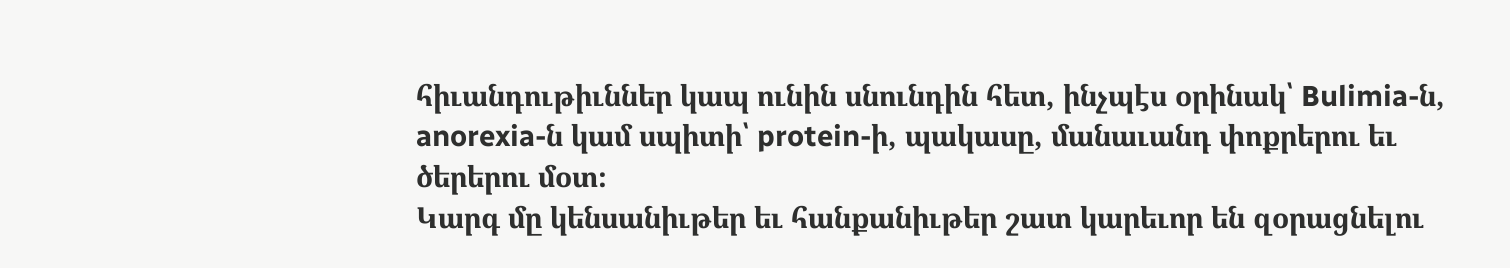հիւանդութիւններ կապ ունին սնունդին հետ, ինչպէս օրինակ՝ Bulimia-ն, anorexia-ն կամ սպիտի՝ protein-ի, պակասը, մանաւանդ փոքրերու եւ ծերերու մօտ։
Կարգ մը կենսանիւթեր եւ հանքանիւթեր շատ կարեւոր են զօրացնելու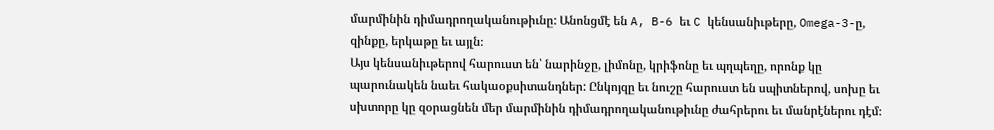մարմինին դիմադրողականութիւնը: Անոնցմէ են A, B-6 եւ C կենսանիւթերը, Omega-3-ը, զինքը, երկաթը եւ այլն։
Այս կենսանիւթերով հարուստ են՝ նարինջը, լիմոնը, կրիֆոնը եւ պղպեղը, որոնք կը պարունակեն նաեւ հակաօքսիտանդներ: Ընկոյզը եւ նուշը հարուստ են սպիտներով, սոխը եւ սխտորը կը զօրացնեն մեր մարմինին դիմադրողականութիւնը ժահրերու եւ մանրէներու դէմ։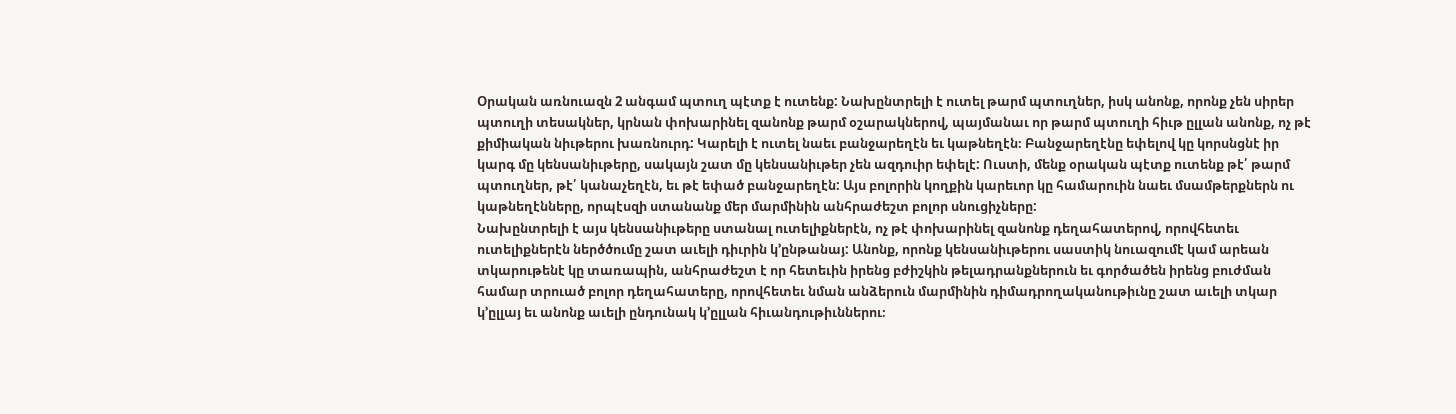Օրական առնուազն 2 անգամ պտուղ պէտք է ուտենք: Նախընտրելի է ուտել թարմ պտուղներ, իսկ անոնք, որոնք չեն սիրեր պտուղի տեսակներ, կրնան փոխարինել զանոնք թարմ օշարակներով, պայմանաւ որ թարմ պտուղի հիւթ ըլլան անոնք, ոչ թէ քիմիական նիւթերու խառնուրդ: Կարելի է ուտել նաեւ բանջարեղէն եւ կաթնեղէն։ Բանջարեղէնը եփելով կը կորսնցնէ իր կարգ մը կենսանիւթերը, սակայն շատ մը կենսանիւթեր չեն ազդուիր եփելէ: Ուստի, մենք օրական պէտք ուտենք թէ՛ թարմ պտուղներ, թէ՛ կանաչեղէն, եւ թէ եփած բանջարեղէն: Այս բոլորին կողքին կարեւոր կը համարուին նաեւ մսամթերքներն ու կաթնեղէնները, որպէսզի ստանանք մեր մարմինին անհրաժեշտ բոլոր սնուցիչները:
Նախընտրելի է այս կենսանիւթերը ստանալ ուտելիքներէն, ոչ թէ փոխարինել զանոնք դեղահատերով, որովհետեւ ուտելիքներէն ներծծումը շատ աւելի դիւրին կ’ընթանայ: Անոնք, որոնք կենսանիւթերու սաստիկ նուազումէ կամ արեան տկարութենէ կը տառապին, անհրաժեշտ է որ հետեւին իրենց բժիշկին թելադրանքներուն եւ գործածեն իրենց բուժման համար տրուած բոլոր դեղահատերը, որովհետեւ նման անձերուն մարմինին դիմադրողականութիւնը շատ աւելի տկար կ’ըլլայ եւ անոնք աւելի ընդունակ կ’ըլլան հիւանդութիւններու։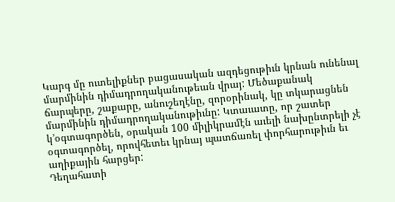Կարգ մը ուտելիքներ բացասական ազդեցութիւն կրնան ունենալ մարմինին դիմադրողականութեան վրայ: Մեծաքանակ ճարպերը, շաքարը, անուշեղէնը, զորօրինակ, կը տկարացնեն մարմինին դիմադրողականութիւնը: Կտաւատը, որ շատեր կ’օգտագործեն, օրական 100 միլիկրամէն աւելի նախընտրելի չէ օգտագործել, որովհետեւ կրնայ պատճառել փորհարութիւն եւ աղիքային հարցեր:
Դեղահատի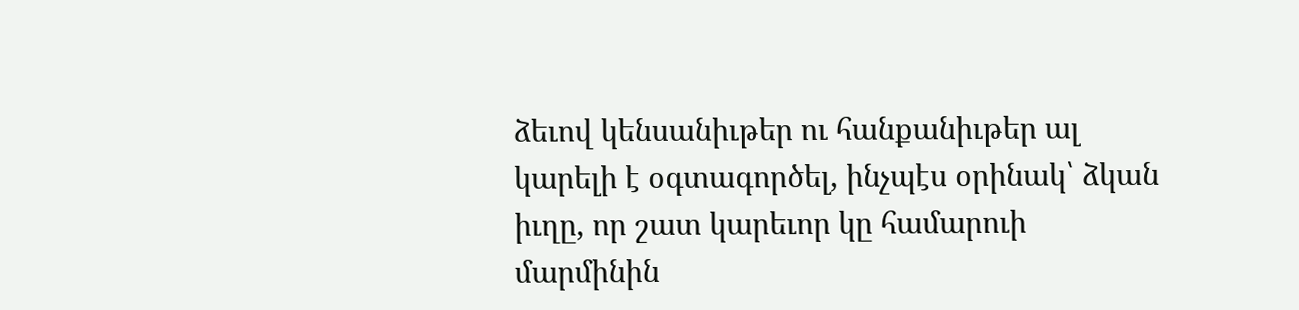ձեւով կենսանիւթեր ու հանքանիւթեր ալ կարելի է օգտագործել, ինչպէս օրինակ՝ ձկան իւղը, որ շատ կարեւոր կը համարուի մարմինին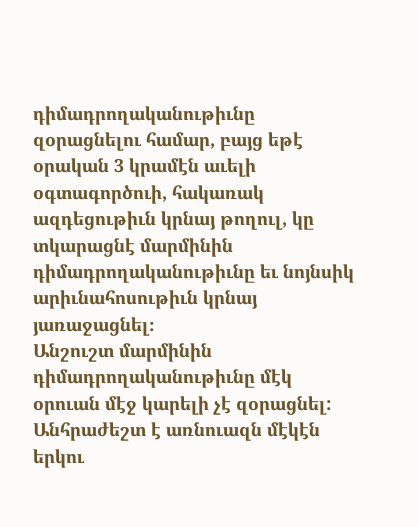դիմադրողականութիւնը զօրացնելու համար, բայց եթէ օրական 3 կրամէն աւելի օգտագործուի, հակառակ ազդեցութիւն կրնայ թողուլ, կը տկարացնէ մարմինին դիմադրողականութիւնը եւ նոյնսիկ արիւնահոսութիւն կրնայ յառաջացնել։
Անշուշտ մարմինին դիմադրողականութիւնը մէկ օրուան մէջ կարելի չէ զօրացնել: Անհրաժեշտ է առնուազն մէկէն երկու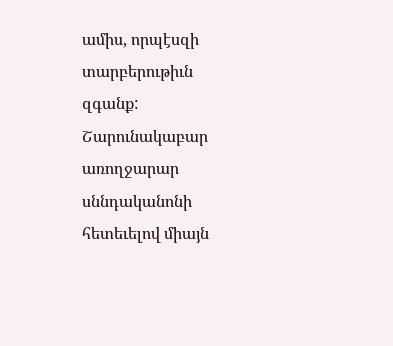ամիս, որպէսզի տարբերութիւն զգանք: Շարունակաբար առողջարար սննդականոնի հետեւելով միայն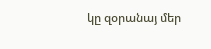կը զօրանայ մեր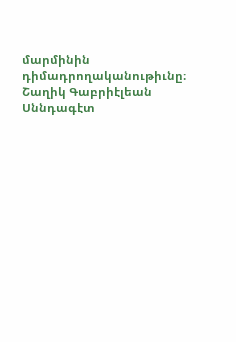մարմինին դիմադրողականութիւնը։
Շաղիկ Գաբրիէլեան
Սննդագէտ